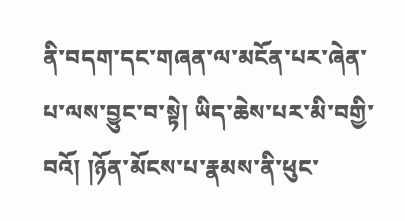ནི་བདག་དང་གཞན་ལ་མངོན་པར་ཞེན་པ་ལས་བྱུང་བ་སྟེ། ཡིད་ཆེས་པར་མི་བགྱི་བའོ། །ཉོན་མོངས་པ་རྣམས་ནི་ཕུང་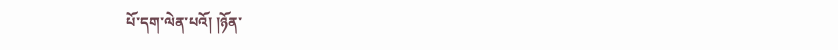པོ་དག་ལེན་པའོ། །ཉོན་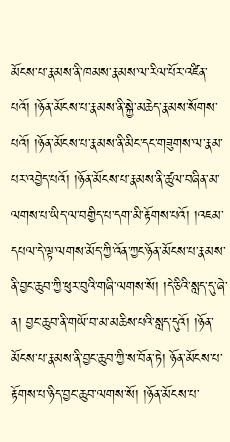མོངས་པ་རྣམས་ནི་ཁམས་རྣམས་ལ་རིལ་པོར་འཛིན་པའོ། །ཉོན་མོངས་པ་རྣམས་ནི་སྐྱེ་མཆེད་རྣམས་སོགས་པའོ། །ཉོན་མོངས་པ་རྣམས་ནི་མིང་དང་གཟུགས་ལ་རྣམ་པར་འབྱེད་པའོ། །ཉོན་མོངས་པ་རྣམས་ནི་ཚུལ་བཞིན་མ་ལགས་པ་ཡིད་ལ་བགྱིད་པ་དག་མི་རྟོགས་པའོ། །འཇམ་དཔལ་དེ་ལྟ་ལགས་མོད་ཀྱི་འོན་ཀྱང་ཉོན་མོངས་པ་རྣམས་ནི་བྱང་ཆུབ་ཀྱི་ཕུར་བུའི་གཞི་ལགས་སོ། །དེ་ཅིའི་སླད་དུ་ཞེ་ན། བྱང་ཆུབ་ནི་གཡོ་བ་མ་མཆིས་པའི་སླད་དུའོ། །ཉོན་མོངས་པ་རྣམས་ནི་བྱང་ཆུབ་ཀྱི་ས་བོན་ཏེ། ཉོན་མོངས་པ་རྟོགས་པ་ཉིད་བྱང་ཆུབ་ལགས་སོ། །ཉོན་མོངས་པ་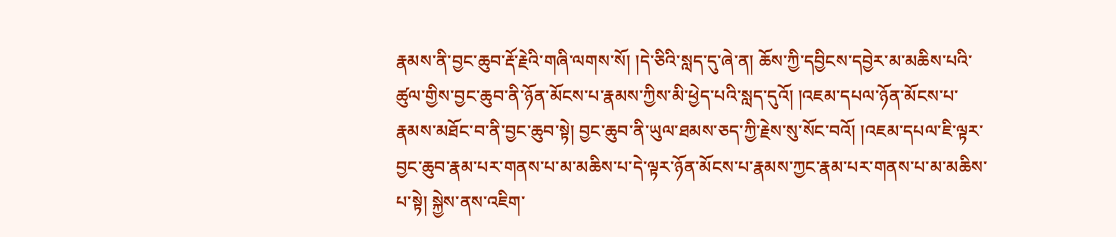རྣམས་ནི་བྱང་ཆུབ་རྡོ་རྗེའི་གཞི་ལགས་སོ། །དེ་ཅིའི་སླད་དུ་ཞེ་ན། ཆོས་ཀྱི་དབྱིངས་དབྱེར་མ་མཆིས་པའི་ཚུལ་གྱིས་བྱང་ཆུབ་ནི་ཉོན་མོངས་པ་རྣམས་ཀྱིས་མི་ཕྱེད་པའི་སླད་དུའོ། །འཇམ་དཔལ་ཉོན་མོངས་པ་རྣམས་མཐོང་བ་ནི་བྱང་ཆུབ་སྟེ། བྱང་ཆུབ་ནི་ཡུལ་ཐམས་ཅད་ཀྱི་རྗེས་སུ་སོང་བའོ། །འཇམ་དཔལ་ཇི་ལྟར་བྱང་ཆུབ་རྣམ་པར་གནས་པ་མ་མཆིས་པ་དེ་ལྟར་ཉོན་མོངས་པ་རྣམས་ཀྱང་རྣམ་པར་གནས་པ་མ་མཆིས་པ་སྟེ། སྐྱེས་ནས་འཇིག་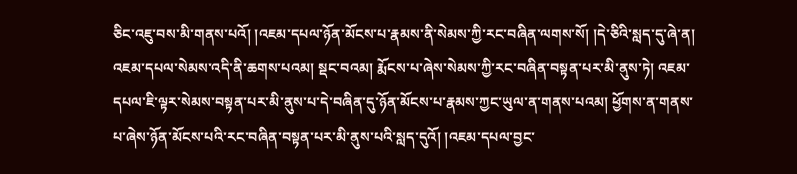ཅིང་འཇུ་བས་མི་གནས་པའོ། །འཇམ་དཔལ་ཉོན་མོངས་པ་རྣམས་ནི་སེམས་ཀྱི་རང་བཞིན་ལགས་སོ། །དེ་ཅིའི་སླད་དུ་ཞེ་ན། འཇམ་དཔལ་སེམས་འདི་ནི་ཆགས་པའམ། སྡང་བའམ། རྨོངས་པ་ཞེས་སེམས་ཀྱི་རང་བཞིན་བསྟན་པར་མི་ནུས་ཏེ། འཇམ་དཔལ་ཇི་ལྟར་སེམས་བསྟན་པར་མི་ནུས་པ་དེ་བཞིན་དུ་ཉོན་མོངས་པ་རྣམས་ཀྱང་ཡུལ་ན་གནས་པའམ། ཕྱོགས་ན་གནས་པ་ཞེས་ཉོན་མོངས་པའི་རང་བཞིན་བསྟན་པར་མི་ནུས་པའི་སླད་དུའོ། །འཇམ་དཔལ་བྱང་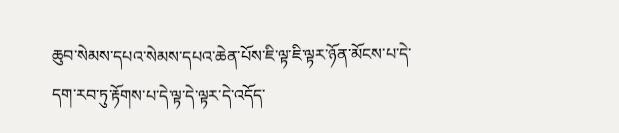ཆུབ་སེམས་དཔའ་སེམས་དཔའ་ཆེན་པོས་ཇི་ལྟ་ཇི་ལྟར་ཉོན་མོངས་པ་དེ་དག་རབ་ཏུ་རྟོགས་པ་དེ་ལྟ་དེ་ལྟར་དེ་འདོད་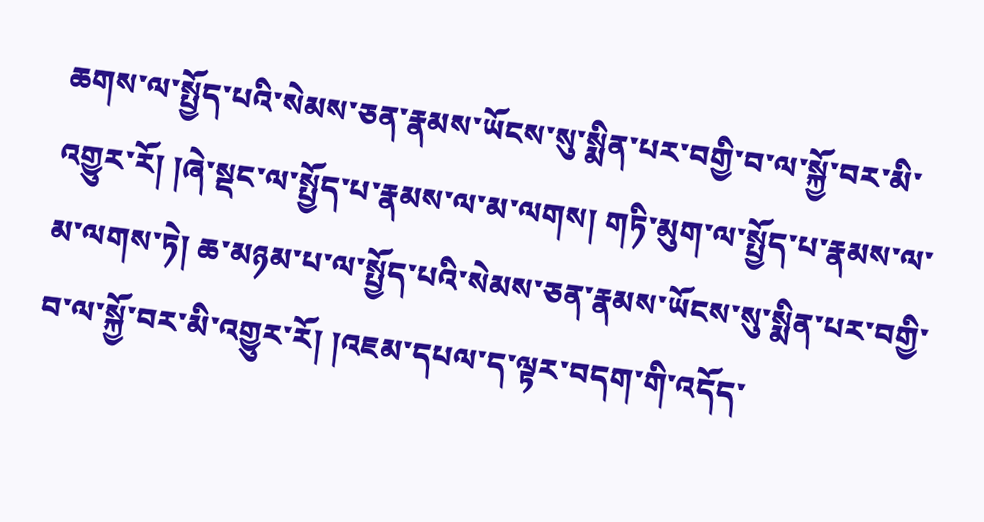ཆགས་ལ་སྤྱོད་པའི་སེམས་ཅན་རྣམས་ཡོངས་སུ་སྨིན་པར་བགྱི་བ་ལ་སྐྱོ་བར་མི་འགྱུར་རོ། །ཞེ་སྡང་ལ་སྤྱོད་པ་རྣམས་ལ་མ་ལགས། གཏི་མུག་ལ་སྤྱོད་པ་རྣམས་ལ་མ་ལགས་ཏེ། ཆ་མཉམ་པ་ལ་སྤྱོད་པའི་སེམས་ཅན་རྣམས་ཡོངས་སུ་སྨིན་པར་བགྱི་བ་ལ་སྐྱོ་བར་མི་འགྱུར་རོ། །འཇམ་དཔལ་ད་ལྟར་བདག་གི་འདོད་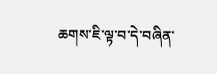ཆགས་ཇི་ལྟ་བ་དེ་བཞིན་